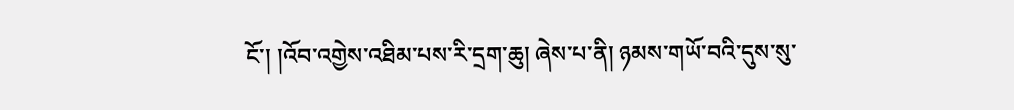ངོ་། །འོབ་འགྱེས་འཐིམ་པས་རི་དྲག་ཆུ། ཞེས་པ་ནི། ཉམས་གཡོ་བའི་དུས་སུ་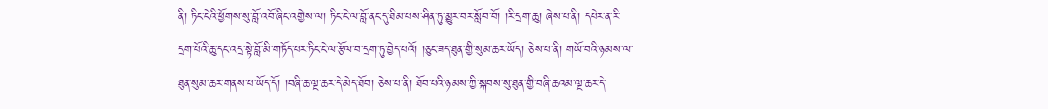ནི། ཏིང་ངེའི་ཕྱོགས་སུ་བློ་འབོ་ཞིང་འགྱེས་ལ། ཏིང་ངེ་ལ་བློ་ནང་དུ་ཐིམ་པས་ཤིན་ཏུ་མྱུར་བར་སློབ་བོ། །རི་དྲག་ཆུ། ཞེས་པ་ནི། དཔེར་ན་རི་དྲག་པོའི་ཆུ་དང་འདྲ་སྟེ་བློ་མི་གཏོད་པར་ཏིང་ངེ་ལ་རྩོལ་བ་དྲག་ཏུ་བྱེད་པའོ། །ཅུང་ཟད་ཐུན་གྱི་སུམ་ཆར་ཡོད། ཅེས་པ་ནི། གཡོ་བའི་ཉམས་ལ་ཐུན་སུམ་ཆར་གནས་པ་ཡོད་དོ། །བཞི་ཆ་ལྔ་ཆར་དེ་མེད་ཐོབ། ཅེས་པ་ནི། ཐོབ་པའི་ཉམས་ཀྱི་སྐབས་སུ་ཐུན་གྱི་བཞི་ཆའམ་ལྔ་ཆར་དེ་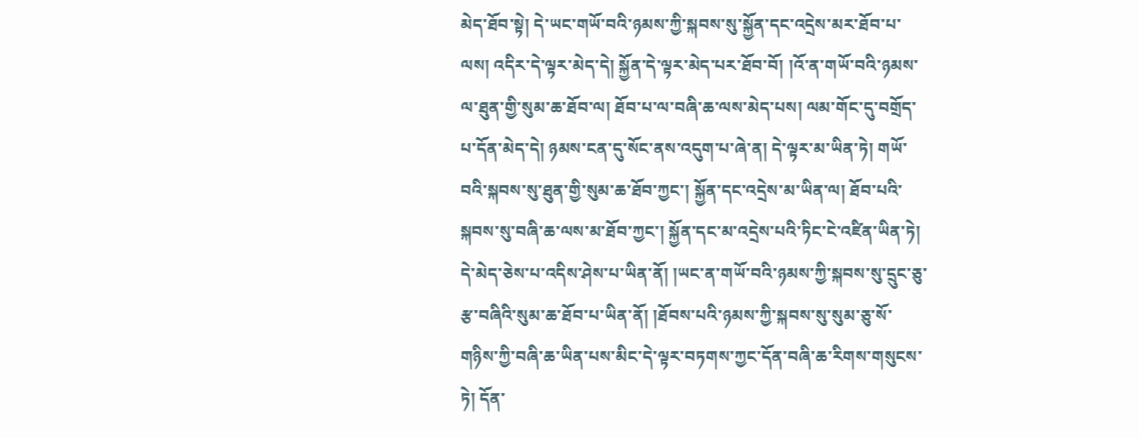མེད་ཐོབ་སྟེ། དེ་ཡང་གཡོ་བའི་ཉམས་ཀྱི་སྐབས་སུ་སྐྱོན་དང་འདྲེས་མར་ཐོབ་པ་ལས། འདིར་དེ་ལྟར་མེད་དེ། སྐྱོན་དེ་ལྟར་མེད་པར་ཐོབ་བོ། །འོ་ན་གཡོ་བའི་ཉམས་ལ་ཐུན་གྱི་སུམ་ཆ་ཐོབ་ལ། ཐོབ་པ་ལ་བཞི་ཆ་ལས་མེད་པས། ལམ་གོང་དུ་བགྲོད་པ་དོན་མེད་དེ། ཉམས་ངན་དུ་སོང་ནས་འདུག་པ་ཞེ་ན། དེ་ལྟར་མ་ཡིན་ཏེ། གཡོ་བའི་སྐབས་སུ་ཐུན་གྱི་སུམ་ཆ་ཐོབ་ཀྱང་། སྐྱོན་དང་འདྲེས་མ་ཡིན་ལ། ཐོབ་པའི་སྐབས་སུ་བཞི་ཆ་ལས་མ་ཐོབ་ཀྱང་། སྐྱོན་དང་མ་འདྲེས་པའི་ཏིང་ངེ་འཛིན་ཡིན་ཏེ། དེ་མེད་ཅེས་པ་འདིས་ཤེས་པ་ཡིན་ནོ། །ཡང་ན་གཡོ་བའི་ཉམས་ཀྱི་སྐབས་སུ་དྲུང་ཅུ་རྩ་བཞིའི་སུམ་ཆ་ཐོབ་པ་ཡིན་ནོ། །ཐོབས་པའི་ཉམས་ཀྱི་སྐབས་སུ་སུམ་ཅུ་སོ་གཉིས་ཀྱི་བཞི་ཆ་ཡིན་པས་མིང་དེ་ལྟར་བཏགས་ཀྱང་དོན་བཞི་ཆ་རིགས་གསུངས་ཏེ། དོན་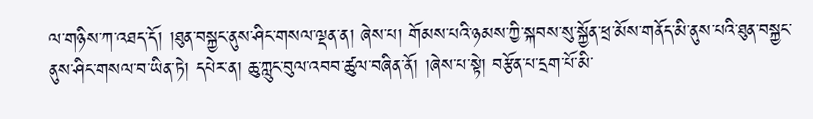ལ་གཉིས་ཀ་འཐད་དོ། །ཐུན་བསྐྱང་ནུས་ཤིང་གསལ་ལྡན་ན། ཞེས་པ། གོམས་པའི་ཉམས་ཀྱི་སྐབས་སུ་སྐྱོན་ཕྲ་མོས་གནོད་མི་ནུས་པའི་ཐུན་བསྐྱང་ནུས་ཤིང་གསལ་བ་ཡིན་ཏེ། དཔེར་ན། ཆུ་ཀླུང་བུལ་འབབ་ཚུལ་བཞིན་ནོ། །ཞེས་པ་སྟེ། བརྩོན་པ་དྲག་པོ་མི་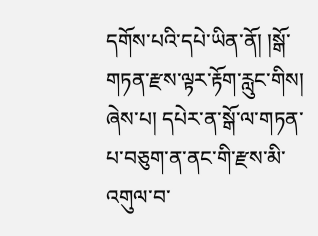དགོས་པའི་དཔེ་ཡིན་ནོ། །སྒོ་གཏན་རྫས་ལྟར་རྟོག་རླུང་གིས། ཞེས་པ། དཔེར་ན་སྒོ་ལ་གཏན་པ་བཅུག་ན་ནང་གི་རྫས་མི་འགུལ་བ་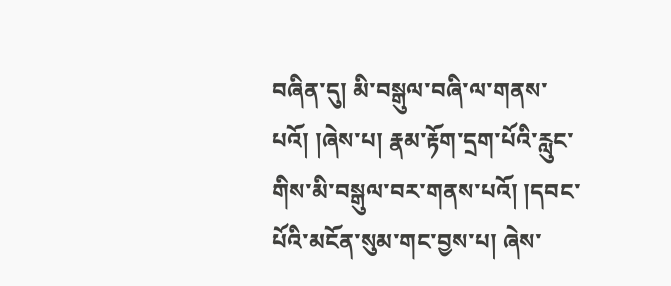བཞིན་དུ། མི་བསྒུལ་བཞི་ལ་གནས་པའོ། །ཞེས་པ། རྣམ་རྟོག་དྲག་པོའི་རླུང་གིས་མི་བསྒུལ་བར་གནས་པའོ། །དབང་པོའི་མངོན་སུམ་གང་བྱས་པ། ཞེས་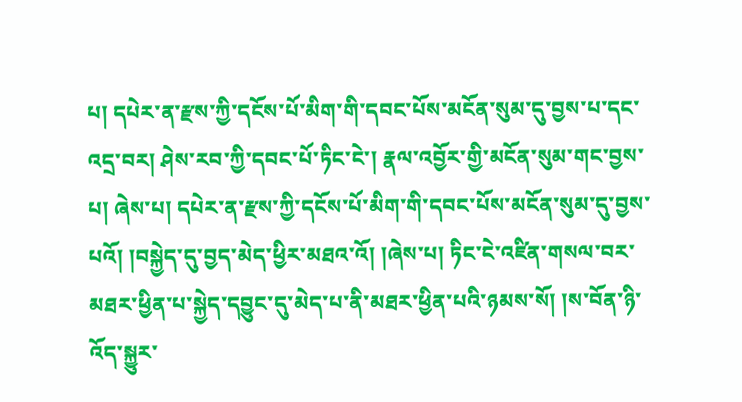པ། དཔེར་ན་རྫས་ཀྱི་དངོས་པོ་མིག་གི་དབང་པོས་མངོན་སུམ་དུ་བྱས་པ་དང་འདྲ་བར། ཤེས་རབ་ཀྱི་དབང་པོ་ཏིང་ངེ་། རྣལ་འབྱོར་གྱི་མངོན་སུམ་གང་བྱས་པ། ཞེས་པ། དཔེར་ན་རྫས་ཀྱི་དངོས་པོ་མིག་གི་དབང་པོས་མངོན་སུམ་དུ་བྱས་པའོ། །བསྐྱེད་དུ་བྱད་མེད་ཕྱིར་མཐའ་འོ། །ཞེས་པ། ཏིང་ངེ་འཛིན་གསལ་བར་མཐར་ཕྱིན་པ་སྐྱེད་དབྱུང་དུ་མེད་པ་ནི་མཐར་ཕྱིན་པའི་ཉམས་སོ། །ས་བོན་ཉི་འོད་སྐྱུར་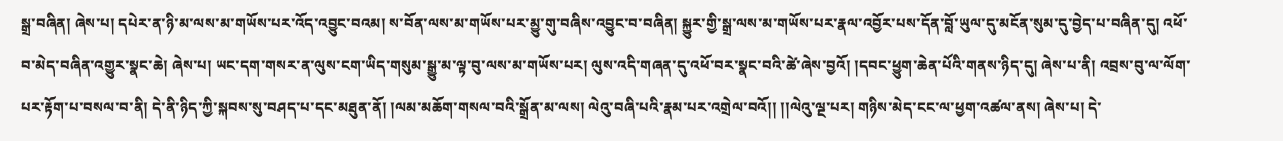སྒྲ་བཞིན། ཞེས་པ། དཔེར་ན་ཉི་མ་ལས་མ་གཡོས་པར་འོད་འབྱུང་བའམ། ས་བོན་ལས་མ་གཡོས་པར་མྱུ་གུ་བཞིས་འབྱུང་བ་བཞིན། སྐྱུར་གྱི་སྒྲ་ལས་མ་གཡོས་པར་རྣལ་འབྱོར་པས་དོན་བློ་ཡུལ་དུ་མངོན་སུམ་དུ་བྱེད་པ་བཞིན་དུ། འཕོ་བ་མེད་བཞིན་འགྱུར་སྣང་ཆེ། ཞེས་པ། ཡང་དག་གསར་ན་ལུས་ངག་ཡིད་གསུམ་སྒྱུ་མ་ལྟ་བུ་ལས་མ་གཡོས་པར། ལུས་འདི་གཞན་དུ་འཕོ་བར་སྣང་བའི་ཚེ་ཞེས་བྱའོ། །དབང་ཕྱུག་ཆེན་པོའི་གནས་ཉིད་དུ། ཞེས་པ་ནི། འབྲས་བུ་ལ་ལོག་པར་རྟོག་པ་བསལ་བ་ནི། དེ་ནི་ཉིད་ཀྱི་སྐབས་སུ་བཤད་པ་དང་མཐུན་ནོ། །ལམ་མཆོག་གསལ་བའི་སྒྲོན་མ་ལས། ལེའུ་བཞི་པའི་རྣམ་པར་འགྲེལ་བའོ།། །།ལེའུ་ལྔ་པར། གཉིས་མེད་ངང་ལ་ཕྱག་འཚལ་ནས། ཞེས་པ། དེ་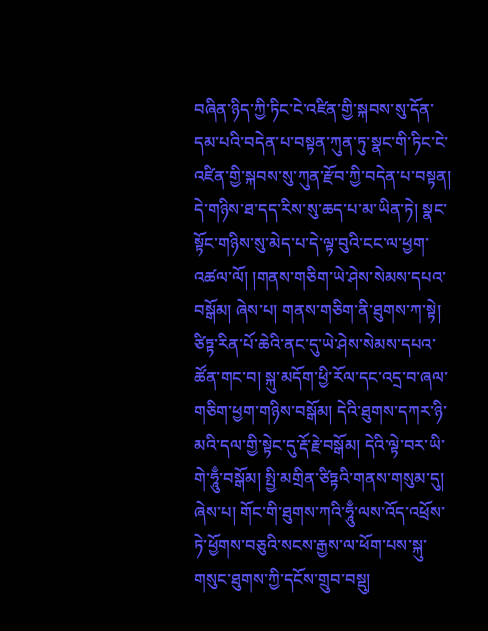བཞིན་ཉིད་ཀྱི་ཏིང་ངེ་འཛིན་གྱི་སྐབས་སུ་དོན་དམ་པའི་བདེན་པ་བསྟན་ཀུན་ཏུ་སྣང་གི་ཏིང་ངེ་འཛིན་གྱི་སྐབས་སུ་ཀུན་རྫོབ་ཀྱི་བདེན་པ་བསྟན། དེ་གཉིས་ཐ་དད་རིས་སུ་ཆད་པ་མ་ཡིན་ཏེ། སྣང་སྟོང་གཉིས་སུ་མེད་པ་དེ་ལྟ་བུའི་ངང་ལ་ཕྱག་འཚལ་ལོ། །གནས་གཅིག་ཡེ་ཤེས་སེམས་དཔའ་བསྒོམ། ཞེས་པ། གནས་གཅིག་ནི་ཐུགས་ཀ་སྟེ། ཙིཏྟ་རིན་པོ་ཆེའི་ནང་དུ་ཡེ་ཤེས་སེམས་དཔའ་ཚོན་གང་བ། སྐུ་མདོག་ཕྱི་རོལ་དང་འདྲ་བ་ཞལ་གཅིག་ཕྱག་གཉིས་བསྒོམ། དེའི་ཐུགས་དཀར་ཉི་མའི་དལ་གྱི་སྟེང་དུ་རྡོ་རྗེ་བསྒོམ། དེའི་ལྟེ་བར་ཡི་གེ་ཧཱུྃ་བསྒོམ། སྤྱི་མགྲིན་ཙིཏྟའི་གནས་གསུམ་དུ། ཞེས་པ། གོང་གི་ཐུགས་ཀའི་ཧཱུྃ་ལས་འོད་འཕྲོས་ཏེ་ཕྱོགས་བཅུའི་སངས་རྒྱས་ལ་ཕོག་པས་སྐུ་གསུང་ཐུགས་ཀྱི་དངོས་གྲུབ་བསྡུ།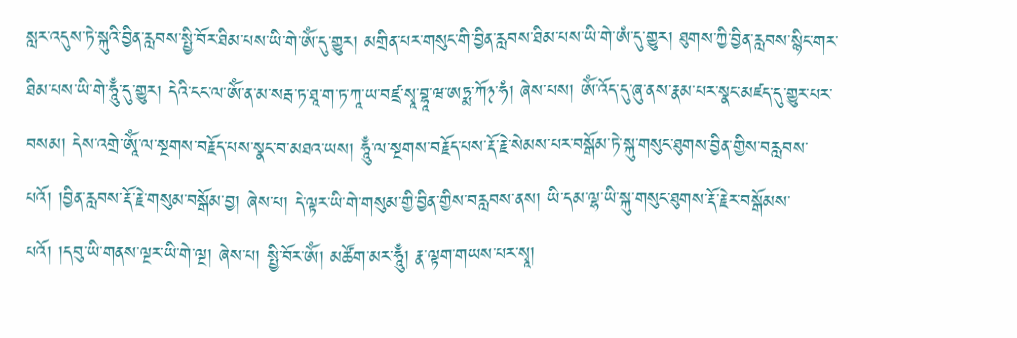སླར་འདུས་ཏེ་སྐུའི་བྱིན་རླབས་སྤྱི་བོར་ཐིམ་པས་ཡི་གེ་ༀ་དུ་གྱུར། མགྲིན་པར་གསུང་གི་བྱིན་རླབས་ཐིམ་པས་ཡི་གེ་ཨཾ་དུ་གྱུར། ཐུགས་ཀྱི་བྱིན་རླབས་སྙིང་གར་ཐིམ་པས་ཡི་གེ་ཧཱུྃ་དུ་གྱུར། དེའི་ངང་ལ་ༀ་ན་མ་སརྦ་ཏ་ཐཱ་ག་ཏ་ཀཱ་ཡ་བཛྲ་སྭཱ་བྷཱ་ཝ་ཨཏྨ་ཀོ྅་ཧཾ། ཞེས་པས། ༀ་འོད་དུ་ཞུ་ནས་རྣམ་པར་སྣང་མཛད་དུ་གྱུར་པར་བསམ། དེས་འགྲེ་ཨཱོཾ་ལ་སྔགས་བརྗོད་པས་སྣང་བ་མཐའ་ཡས། ཧཱུྃ་ལ་སྔགས་བརྗོད་པས་རྡོ་རྗེ་སེམས་པར་བསྒོམ་ཏེ་སྐུ་གསུང་ཐུགས་བྱིན་གྱིས་བརླབས་པའོ། །བྱིན་རླབས་རྡོ་རྗེ་གསུམ་བསྒོམ་བྱ། ཞེས་པ། དེ་ལྟར་ཡི་གེ་གསུམ་གྱི་བྱིན་གྱིས་བརླབས་ནས། ཡི་དམ་ལྷ་ཡི་སྐུ་གསུང་ཐུགས་རྡོ་རྗེར་བསྒོམས་པའོ། །དབུ་ཡི་གནས་ལྔར་ཡི་གེ་ལྔ། ཞེས་པ། སྤྱི་བོར་ༀ། མཚོག་མར་ཧཱུྃ། རྣ་ལྟག་གཡས་པར་སྭཱ།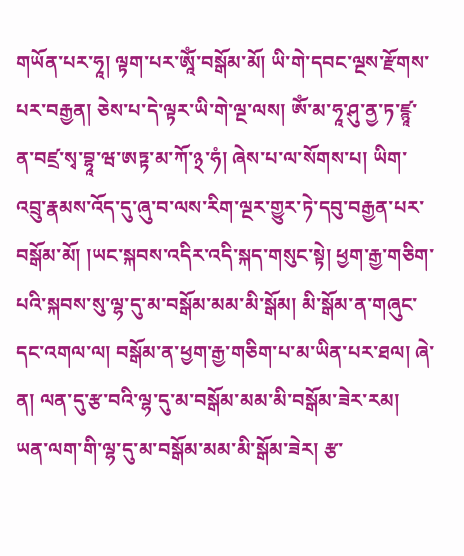གཡོན་པར་ཧཱ། ལྟག་པར་ཨཱོཾ་བསྒོམ་མོ། ཡི་གེ་དབང་ལྔས་རྫོགས་པར་བརྒྱན། ཅེས་པ་དེ་ལྟར་ཡི་གེ་ལྔ་ལས། ༀ་མ་ཧཱ་ཤུ་ནྱ་ཏ་ཛྙཱ་ན་བཛྲ་སྭ་བྷཱ་ཝ་ཨཏྟ་མ་ཀོ་྅་ཧཾ། ཞེས་པ་ལ་སོགས་པ། ཡིག་འབྲུ་རྣམས་འོད་དུ་ཞུ་བ་ལས་རིག་ལྔར་གྱུར་ཏེ་དབུ་བརྒྱན་པར་བསྒོམ་མོ། །ཡང་སྐབས་འདིར་འདི་སྐད་གསུང་སྟེ། ཕྱག་རྒྱ་གཅིག་པའི་སྐབས་སུ་ལྷ་དུ་མ་བསྒོམ་མམ་མི་སྒོམ། མི་སྒོམ་ན་གཞུང་དང་འགལ་ལ། བསྒོམ་ན་ཕྱག་རྒྱ་གཅིག་པ་མ་ཡིན་པར་ཐལ། ཞེ་ན། ལན་དུ་རྩ་བའི་ལྷ་དུ་མ་བསྒོམ་མམ་མི་བསྒོམ་ཟེར་རམ། ཡན་ལག་གི་ལྷ་དུ་མ་བསྒོམ་མམ་མི་སྒོམ་ཟེར། རྩ་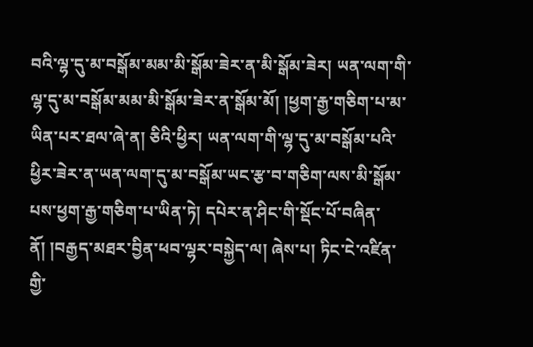བའི་ལྷ་དུ་མ་བསྒོམ་མམ་མི་སྒོམ་ཟེར་ན་མི་སྒོམ་ཟེར། ཡན་ལག་གི་ལྷ་དུ་མ་བསྒོམ་མམ་མི་སྒོམ་ཟེར་ན་སྒོམ་མོ། །ཕྱག་རྒྱ་གཅིག་པ་མ་ཡིན་པར་ཐལ་ཞེ་ན། ཅིའི་ཕྱིར། ཡན་ལག་གི་ལྷ་དུ་མ་བསྒོམ་པའི་ཕྱིར་ཟེར་ན་ཡན་ལག་དུ་མ་བསྒོམ་ཡང་རྩ་བ་གཅིག་ལས་མི་སྒོམ་པས་ཕྱག་རྒྱ་གཅིག་པ་ཡིན་ཏེ། དཔེར་ན་ཤིང་གི་སྡོང་པོ་བཞིན་ནོ། །བརྒྱད་མཐར་བྱིན་ཕབ་ལྷར་བསྐྱེད་ལ། ཞེས་པ། ཏིང་ངེ་འཛིན་གྱི་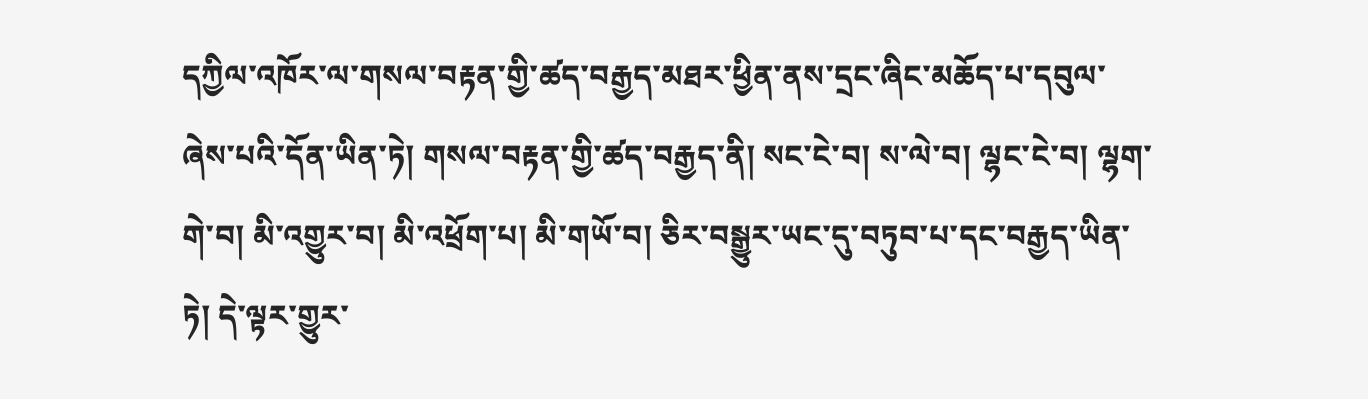དཀྱིལ་འཁོར་ལ་གསལ་བརྟན་གྱི་ཚད་བརྒྱད་མཐར་ཕྱིན་ནས་དྲང་ཞིང་མཆོད་པ་དབུལ་ཞེས་པའི་དོན་ཡིན་ཏེ། གསལ་བརྟན་གྱི་ཚད་བརྒྱད་ནི། སང་ངེ་བ། ས་ལེ་བ། ལྷང་ངེ་བ། ལྷག་གེ་བ། མི་འགྱུར་བ། མི་འཕྲོག་པ། མི་གཡོ་བ། ཅིར་བསྒྱུར་ཡང་དུ་བཏུབ་པ་དང་བརྒྱད་ཡིན་ཏེ། དེ་ལྟར་གྱུར་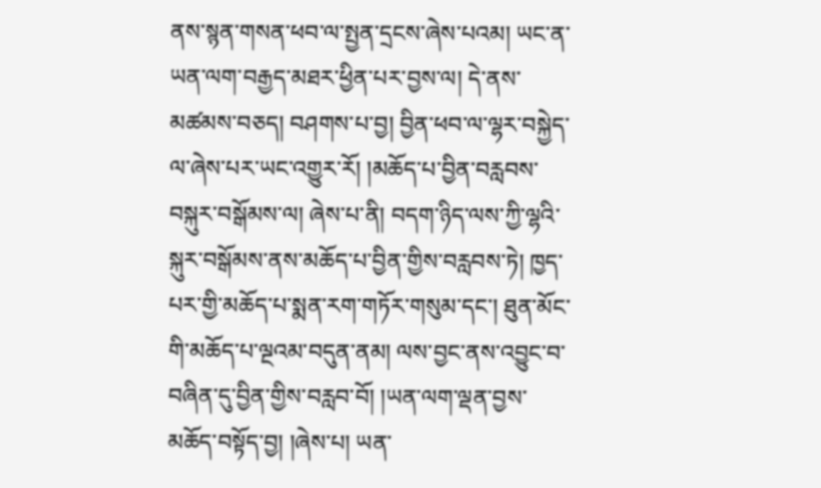ནས་སྙན་གསན་ཕབ་ལ་སྤྱན་དྲངས་ཞེས་པའམ། ཡང་ན་ཡན་ལག་བརྒྱད་མཐར་ཕྱིན་པར་བྱས་ལ། དེ་ནས་མཚམས་བཅད། བཤགས་པ་བྱ། བྱིན་ཕབ་ལ་ལྷར་བསྐྱེད་ལ་ཞེས་པར་ཡང་འགྱུར་རོ། །མཆོད་པ་བྱིན་བརླབས་བསྐུར་བསྒོམས་ལ། ཞེས་པ་ནི། བདག་ཉིད་ལས་ཀྱི་ལྷའི་སྐུར་བསྒོམས་ནས་མཆོད་པ་བྱིན་གྱིས་བརླབས་ཏེ། ཁྱད་པར་གྱི་མཆོད་པ་སྨན་རག་གཏོར་གསུམ་དང་། ཐུན་མོང་གི་མཆོད་པ་ལྔའམ་བདུན་ནམ། ལས་བྱང་ནས་འབྱུང་བ་བཞིན་དུ་བྱིན་གྱིས་བརླབ་བོ། །ཡན་ལག་ལྡན་བྱས་མཆོད་བསྟོད་བྱ། །ཞེས་པ། ཡན་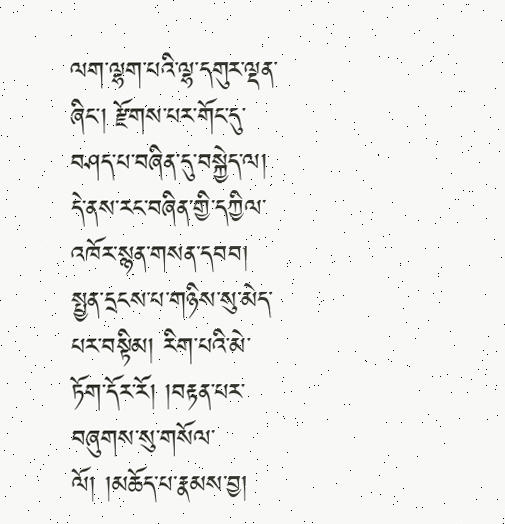ལག་ལྷག་པའི་ལྷ་དགུར་ལྡན་ཞིང་། རྫོགས་པར་གོང་དུ་བཤད་པ་བཞིན་དུ་བསྐྱེད་ལ། དེ་ནས་རང་བཞིན་གྱི་དཀྱིལ་འཁོར་སྙན་གསན་དབབ། སྤྱན་དྲངས་པ་གཉིས་སུ་མེད་པར་བསྟིམ། རིག་པའི་མེ་ཏོག་དོར་རོ། །བརྟན་པར་བཞུགས་སུ་གསོལ་ལོ། །མཆོད་པ་རྣམས་བྱ།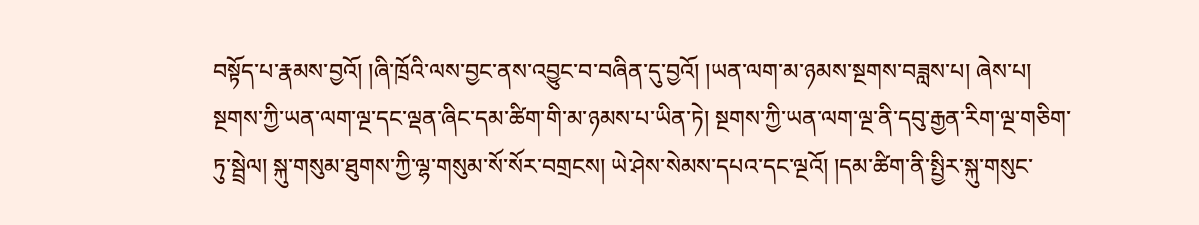བསྟོད་པ་རྣམས་བྱའོ། །ཞི་ཁྲོའི་ལས་བྱང་ནས་འབྱུང་བ་བཞིན་དུ་བྱའོ། །ཡན་ལག་མ་ཉམས་སྔགས་བཟླས་པ། ཞེས་པ། སྔགས་ཀྱི་ཡན་ལག་ལྔ་དང་ལྡན་ཞིང་དམ་ཚིག་གི་མ་ཉམས་པ་ཡིན་ཏེ། སྔགས་ཀྱི་ཡན་ལག་ལྔ་ནི་དབུ་རྒྱན་རིག་ལྔ་གཅིག་ཏུ་སྦྲེལ། སྐུ་གསུམ་ཐུགས་ཀྱི་ལྷ་གསུམ་སོ་སོར་བགྲངས། ཡེ་ཤེས་སེམས་དཔའ་དང་ལྔའོ། །དམ་ཚིག་ནི་སྤྱིར་སྐུ་གསུང་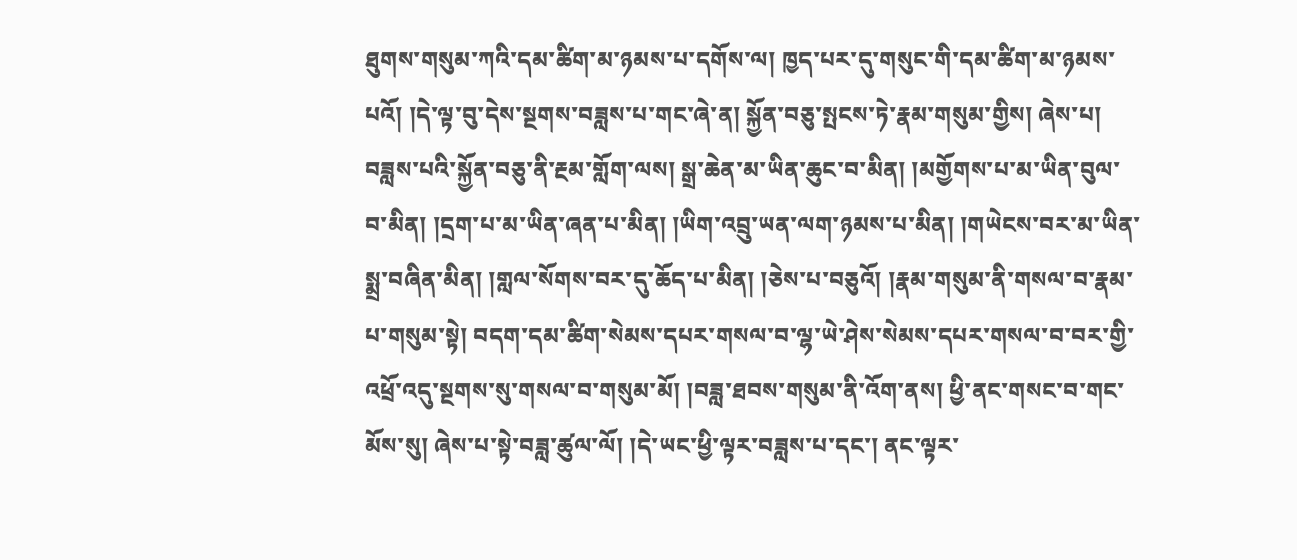ཐུགས་གསུམ་ཀའི་དམ་ཚིག་མ་ཉམས་པ་དགོས་ལ། ཁྱད་པར་དུ་གསུང་གི་དམ་ཚིག་མ་ཉམས་པའོ། །དེ་ལྟ་བུ་དེས་སྔགས་བཟླས་པ་གང་ཞེ་ན། སྐྱོན་བཅུ་སྤངས་ཏེ་རྣམ་གསུམ་གྱིས། ཞེས་པ། བཟླས་པའི་སྐྱོན་བཅུ་ནི་རྔམ་གློག་ལས། སྒྲ་ཆེན་མ་ཡིན་ཆུང་བ་མིན། །མགྱོགས་པ་མ་ཡིན་བུལ་བ་མིན། །དྲག་པ་མ་ཡིན་ཞན་པ་མིན། །ཡིག་འབྲུ་ཡན་ལག་ཉམས་པ་མིན། །གཡེངས་བར་མ་ཡིན་སྨྲ་བཞིན་མིན། །གླལ་སོགས་བར་དུ་ཆོད་པ་མིན། །ཅེས་པ་བཅུའོ། །རྣམ་གསུམ་ནི་གསལ་བ་རྣམ་པ་གསུམ་སྟེ། བདག་དམ་ཚིག་སེམས་དཔར་གསལ་བ་ལྷ་ཡེ་ཤེས་སེམས་དཔར་གསལ་བ་བར་གྱི་འཕྲོ་འདུ་སྔགས་སུ་གསལ་བ་གསུམ་མོ། །བཟླ་ཐབས་གསུམ་ནི་འོག་ནས། ཕྱི་ནང་གསང་བ་གང་མོས་སུ། ཞེས་པ་སྟེ་བཟླ་ཚུལ་ལོ། །དེ་ཡང་ཕྱི་ལྟར་བཟླས་པ་དང་། ནང་ལྟར་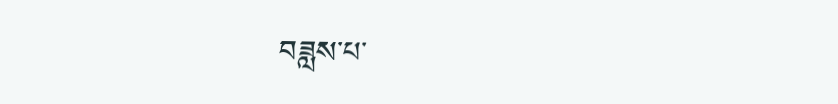བཟླས་པ་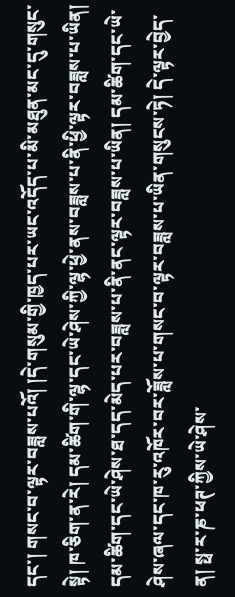དང་། གསང་བ་ལྟར་བཟླས་པའོ། །དེ་གསུམ་གྱི་ཁྱད་པར་ཡང་འདོད་པ་མི་མཐུན་མང་དུ་གསུང་སྟེ། ཁ་ཅིག་ན་རེ། དམ་ཚིག་གི་ལྷ་དང་ཡེ་ཤེས་ཀྱི་ལྷ་ཕྱེ་ནས་བཟླས་པ་ནི་ཕྱི་ལྟར་བཟླས་པ་ཡིན། དམ་ཚིག་དང་ཡེ་ཤེས་ཐ་དད་མེད་པར་བཟླས་པ་ནི་ནང་ལྟར་བཟླས་པ་ཡིན། དམ་ཚིག་དང་ཡེ་ཤེས་ཞལ་དང་ཁ་རུ་འཁོར་བར་ཟློས་པ་གསང་བ་ལྟར་བཟླས་པ་ཡིན་གསུངས་ཏེ། དེ་ལྟར་བྱེད་ན། སྥ་ར་ཎ་ཕཊ་ཀྱིས་ཡེ་ཤེས་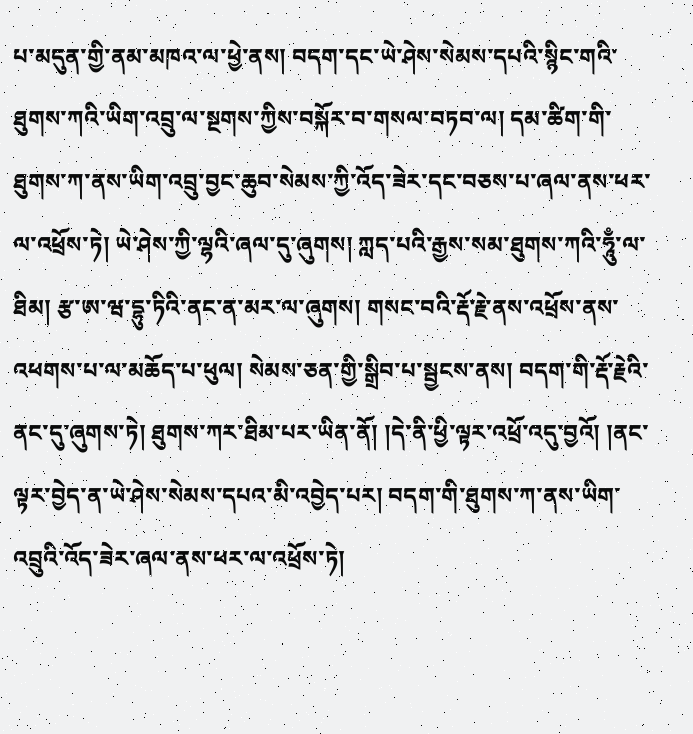པ་མདུན་གྱི་ནམ་མཁའ་ལ་ཕྱེ་ནས། བདག་དང་ཡེ་ཤེས་སེམས་དཔའི་སྙིང་གའི་ཐུགས་ཀའི་ཡིག་འབྲུ་ལ་སྔགས་ཀྱིས་བསྐོར་བ་གསལ་བཏབ་ལ། དམ་ཚིག་གི་ཐུགས་ཀ་ནས་ཡིག་འབྲུ་བྱང་ཆུབ་སེམས་ཀྱི་འོད་ཟེར་དང་བཅས་པ་ཞལ་ནས་ཕར་ལ་འཕྲོས་ཏེ། ཡེ་ཤེས་ཀྱི་ལྷའི་ཞལ་དུ་ཞུགས། ཀླད་པའི་རྒྱས་སམ་ཐུགས་ཀའི་ཧཱུྃ་ལ་ཐིམ། རྩ་ཨ་ཝ་དྷུ་ཏིའི་ནང་ན་མར་ལ་ཞུགས། གསང་བའི་རྡོ་རྗེ་ནས་འཕྲོས་ནས་འཕགས་པ་ལ་མཆོད་པ་ཕུལ། སེམས་ཅན་གྱི་སྒྲིབ་པ་སྦྱངས་ནས། བདག་གི་རྡོ་རྗེའི་ནང་དུ་ཞུགས་ཏེ། ཐུགས་ཀར་ཐིམ་པར་ཡིན་ནོ། །དེ་ནི་ཕྱི་ལྟར་འཕྲོ་འདུ་བྱའོ། །ནང་ལྟར་བྱེད་ན་ཡེ་ཤེས་སེམས་དཔའ་མི་འབྱེད་པར། བདག་གི་ཐུགས་ཀ་ནས་ཡིག་འབྲུའི་འོད་ཟེར་ཞལ་ནས་ཕར་ལ་འཕྲོས་ཏེ།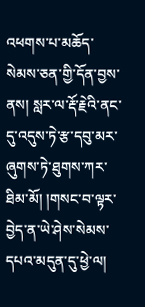འཕགས་པ་མཆོད་སེམས་ཅན་གྱི་དོན་བྱས་ནས། སླར་ལ་རྡོ་རྗེའི་ནང་དུ་འདུས་ཏེ་རྩ་དབུ་མར་ཞུགས་ཏེ་ཐུགས་ཀར་ཐིམ་མོ། །གསང་བ་ལྟར་བྱེད་ན་ཡེ་ཤེས་སེམས་དཔའ་མདུན་དུ་ཕྱེ་ལ།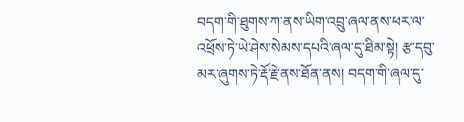བདག་གི་ཐུགས་ཀ་ནས་ཡིག་འབྲུ་ཞལ་ནས་ཕར་ལ་འཕྲོས་ཏེ་ཡེ་ཤེས་སེམས་དཔའི་ཞལ་དུ་ཐིམ་སྟེ། རྩ་དབུ་མར་ཞུགས་ཏེ་རྡོ་རྗེ་ནས་ཐོན་ནས། བདག་གི་ཞལ་དུ་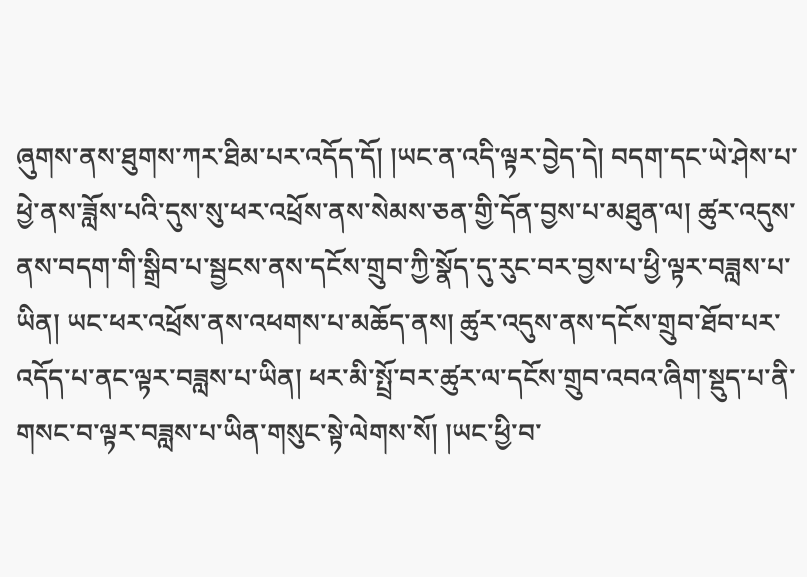ཞུགས་ནས་ཐུགས་ཀར་ཐིམ་པར་འདོད་དོ། །ཡང་ན་འདི་ལྟར་བྱེད་དེ། བདག་དང་ཡེ་ཤེས་པ་ཕྱེ་ནས་ཟློས་པའི་དུས་སུ་ཕར་འཕྲོས་ནས་སེམས་ཅན་གྱི་དོན་བྱས་པ་མཐུན་ལ། ཚུར་འདུས་ནས་བདག་གི་སྒྲིབ་པ་སྦྱངས་ནས་དངོས་གྲུབ་ཀྱི་སྣོད་དུ་རུང་བར་བྱས་པ་ཕྱི་ལྟར་བཟླས་པ་ཡིན། ཡང་ཕར་འཕྲོས་ནས་འཕགས་པ་མཆོད་ནས། ཚུར་འདུས་ནས་དངོས་གྲུབ་ཐོབ་པར་འདོད་པ་ནང་ལྟར་བཟླས་པ་ཡིན། ཕར་མི་སྤྲོ་བར་ཚུར་ལ་དངོས་གྲུབ་འབའ་ཞིག་སྡུད་པ་ནི་གསང་བ་ལྟར་བཟླས་པ་ཡིན་གསུང་སྟེ་ལེགས་སོ། །ཡང་ཕྱི་བ་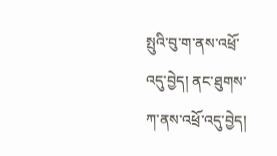སྤུའི་བུ་ག་ནས་འཕྲོ་འདུ་བྱེད། ནང་ཐུགས་ཀ་ནས་འཕྲོ་འདུ་བྱེད།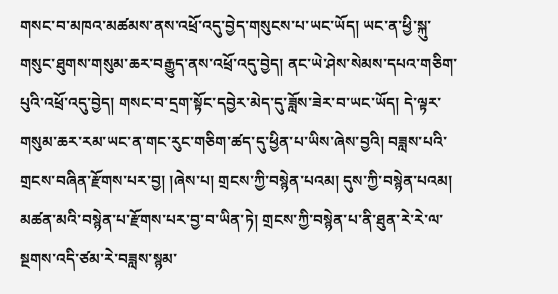གསང་བ་མཁའ་མཚམས་ནས་འཕྲོ་འདུ་བྱེད་གསུངས་པ་ཡང་ཡོད། ཡང་ན་ཕྱི་སྐུ་གསུང་ཐུགས་གསུམ་ཆར་བརྒྱུད་ནས་འཕྲོ་འདུ་བྱེད། ནང་ཡེ་ཤེས་སེམས་དཔའ་གཅིག་པུའི་འཕྲོ་འདུ་བྱེད། གསང་བ་དྲག་སྟོང་དབྱེར་མེད་དུ་ཟློས་ཟེར་བ་ཡང་ཡོད། དེ་ལྟར་གསུམ་ཆར་རམ་ཡང་ན་གང་རུང་གཅིག་ཚད་དུ་ཕྱིན་པ་ཡིས་ཞེས་བྱའི། བཟླས་པའི་གྲངས་བཞིན་རྫོགས་པར་བྱ། །ཞེས་པ། གྲངས་ཀྱི་བསྙེན་པའམ། དུས་ཀྱི་བསྙེན་པའམ། མཚན་མའི་བསྙེན་པ་རྫོགས་པར་བྱ་བ་ཡིན་ཏེ། གྲངས་ཀྱི་བསྙེན་པ་ནི་ཐུན་རེ་རེ་ལ་སྔགས་འདི་ཙམ་རེ་བཟླས་སྙམ་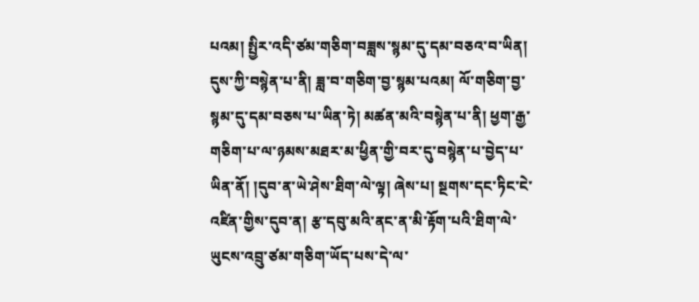པའམ། སྤྱིར་འདི་ཙམ་གཅིག་བཟླས་སྙམ་དུ་དམ་བཅའ་བ་ཡིན། དུས་ཀྱི་བསྙེན་པ་ནི། ཟླ་བ་གཅིག་བྱ་སྙམ་པའམ། ལོ་གཅིག་བྱ་སྙམ་དུ་དམ་བཅས་པ་ཡིན་ཏེ། མཚན་མའི་བསྙེན་པ་ནི། ཕྱག་རྒྱ་གཅིག་པ་ལ་ཉམས་མཐར་མ་ཕྱིན་གྱི་བར་དུ་བསྙེན་པ་བྱེད་པ་ཡིན་ནོ། །དུབ་ན་ཡེ་ཤེས་ཐིག་ལེ་ལྟ། ཞེས་པ། སྔགས་དང་ཏིང་ངེ་འཛིན་གྱིས་དུབ་ན། རྩ་དབུ་མའི་ནང་ན་མི་རྟོག་པའི་ཐིག་ལེ་ཡུངས་འབྲུ་ཙམ་གཅིག་ཡོད་པས་དེ་ལ་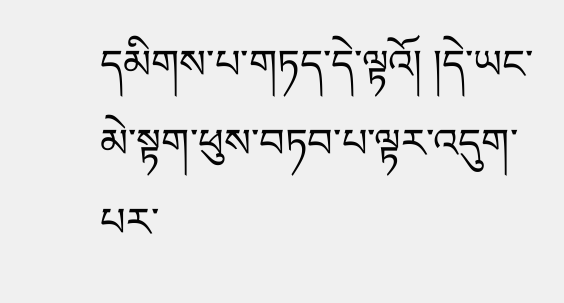དམིགས་པ་གཏད་དེ་ལྟའོ། །དེ་ཡང་མེ་སྟག་ཕུས་བཏབ་པ་ལྟར་འདུག་པར་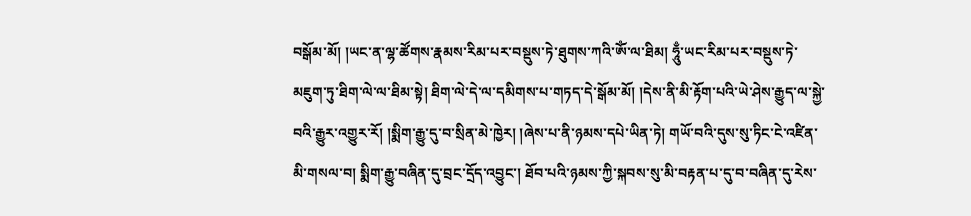བསྒོམ་མོ། །ཡང་ན་ལྷ་ཚོགས་རྣམས་རིམ་པར་བསྡུས་ཏེ་ཐུགས་ཀའི་ༀ་ལ་ཐིམ། ཧཱུྃ་ཡང་རིམ་པར་བསྡུས་ཏེ་མཇུག་ཏུ་ཐིག་ལེ་ལ་ཐིམ་སྟེ། ཐིག་ལེ་དེ་ལ་དམིགས་པ་གཏད་དེ་སྒོམ་མོ། །དེས་ནི་མི་རྟོག་པའི་ཡེ་ཤེས་རྒྱུད་ལ་སྐྱེ་བའི་རྒྱུར་འགྱུར་རོ། །སྨིག་རྒྱུ་དུ་བ་སྲིན་མེ་ཁྱེར། །ཞེས་པ་ནི་ཉམས་དཔེ་ཡིན་ཏེ། གཡོ་བའི་དུས་སུ་ཏིང་ངེ་འཛིན་མི་གསལ་བ། སྨིག་རྒྱུ་བཞིན་དུ་བྲང་དྲོད་འབྱུང་། ཐོབ་པའི་ཉམས་ཀྱི་སྐབས་སུ་མི་བརྟན་པ་དུ་བ་བཞིན་དུ་རེས་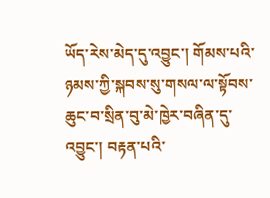ཡོད་རེས་མེད་དུ་འབྱུང་། གོམས་པའི་ཉམས་ཀྱི་སྐབས་སུ་གསལ་ལ་སྟོབས་ཆུང་བ་སྲིན་བུ་མེ་ཁྱེར་བཞིན་དུ་འབྱུང་། བརྟན་པའི་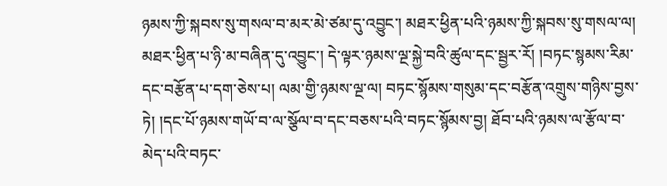ཉམས་ཀྱི་སྐབས་སུ་གསལ་བ་མར་མེ་ཙམ་དུ་འབྱུང་། མཐར་ཕྱིན་པའི་ཉམས་ཀྱི་སྐབས་སུ་གསལ་ལ། མཐར་ཕྱིན་པ་ཉི་མ་བཞིན་དུ་འབྱུང་། དེ་ལྟར་ཉམས་ལྔ་སྐྱེ་བའི་ཚུལ་དང་སྦྱར་རོ། །བཏང་སྙམས་རིམ་དང་བརྩོན་པ་དག་ཅེས་པ། ལམ་གྱི་ཉམས་ལྔ་ལ། བཏང་སྙོམས་གསུམ་དང་བརྩོན་འགྲུས་གཉིས་བྱས་ཏེ། །དང་པོ་ཉམས་གཡོ་བ་ལ་སྩོལ་བ་དང་བཅས་པའི་བཏང་སྙོམས་བྱ། ཐོབ་པའི་ཉམས་ལ་རྩོལ་བ་མེད་པའི་བཏང་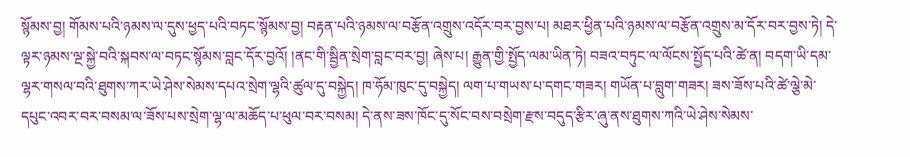སྙོམས་བྱ། གོམས་པའི་ཉམས་ལ་དུས་ཕྱད་པའི་བཏང་སྙོམས་བྱ། བརྟན་པའི་ཉམས་ལ་བརྩོན་འགྲུས་འདོར་བར་བྱས་པ། མཐར་ཕྱིན་པའི་ཉམས་ལ་བརྩོན་འགྲུས་མ་དོར་བར་བྱས་ཏེ། དེ་ལྟར་ཉམས་ལྔ་སྐྱེ་བའི་སྐབས་ལ་བཏང་སྙོམས་བླང་དོར་བྱའོ། །ནང་གི་སྦྱིན་སྲེག་བླང་བར་བྱ། ཞེས་པ། རྒྱུན་གྱི་སྤྱོད་ལམ་ཡིན་ཏེ། བཟའ་བཏུང་ལ་ལོངས་སྤྱོད་པའི་ཚེ་ན། བདག་ཡི་དམ་ལྷར་གསལ་བའི་ཐུགས་ཀར་ཡེ་ཤེས་སེམས་དཔའ་སྲེག་ལྷའི་ཚུལ་དུ་བསྐྱེད། ཁ་ཧོམ་ཁུང་དུ་བསྐྱེད། ལག་པ་གཡས་པ་དགང་གཟར། གཡོན་པ་བླུག་གཟར། ཟས་ཟོས་པའི་ཚེ་ལྕེ་མེ་དཔུང་འབར་བར་བསམ་ལ་ཟོས་པས་སྲེག་ལྷ་ལ་མཆོད་པ་ཕུལ་བར་བསམ། དེ་ནས་ཟས་ཁོང་དུ་སོང་བས་བསྲེག་རྫས་བདུད་རྩིར་ཞུ་ནས་ཐུགས་ཀའི་ཡེ་ཤེས་སེམས་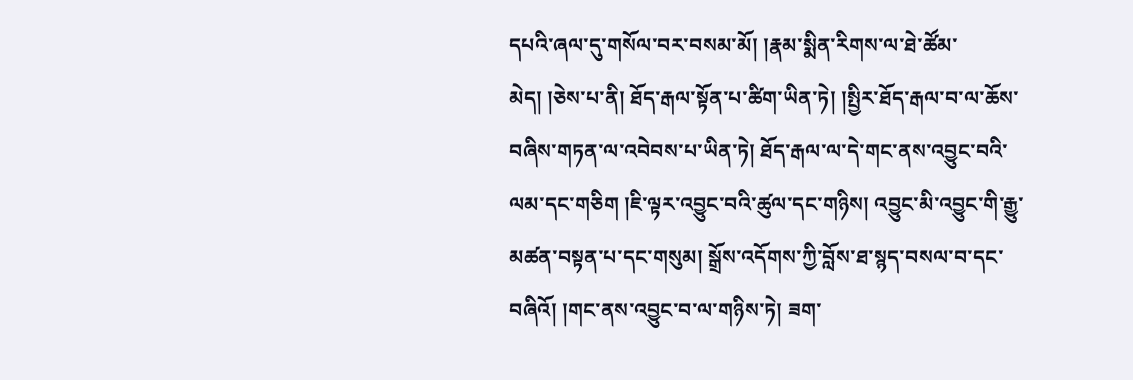དཔའི་ཞལ་དུ་གསོལ་བར་བསམ་མོ། །རྣམ་སྨིན་རིགས་ལ་ཐེ་ཚོམ་མེད། །ཅེས་པ་ནི། ཐོད་རྒལ་སྟོན་པ་ཚིག་ཡིན་ཏེ། །སྤྱིར་ཐོད་རྒལ་བ་ལ་ཆོས་བཞིས་གཏན་ལ་འབེབས་པ་ཡིན་ཏེ། ཐོད་རྒལ་ལ་དེ་གང་ནས་འབྱུང་བའི་ལམ་དང་གཅིག །ཇི་ལྟར་འབྱུང་བའི་ཚུལ་དང་གཉིས། འབྱུང་མི་འབྱུང་གི་རྒྱུ་མཚན་བསྟན་པ་དང་གསུམ། སྒྲོས་འདོགས་ཀྱི་བློས་ཐ་སྙད་བསལ་བ་དང་བཞིའོ། །གང་ནས་འབྱུང་བ་ལ་གཉིས་ཏེ། ཟག་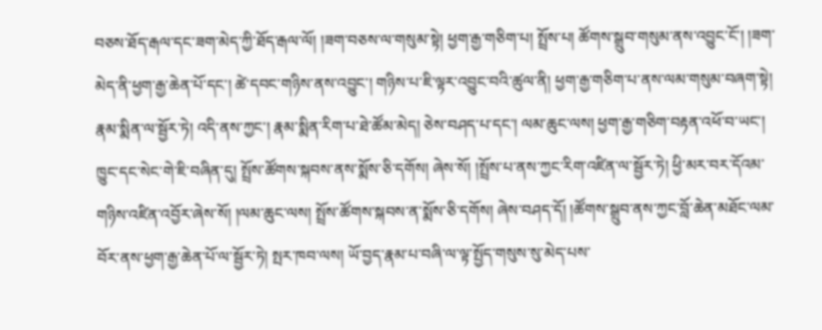བཅས་ཐོད་རྒལ་དང་ཟག་མེད་ཀྱི་ཐོད་རྒལ་ལོ། །ཟག་བཅས་ལ་གསུམ་སྟེ། ཕྱག་རྒྱ་གཅིག་པ། སྤྲོས་པ། ཚོགས་སྒྲུབ་གསུམ་ནས་འབྱུང་ངོ་། །ཟག་མེད་ནི་ཕྱག་རྒྱ་ཆེན་པོ་དང་། ཚེ་དབང་གཉིས་ནས་འབྱུང་། གཉིས་པ་ཇི་ལྟར་འབྱུང་བའི་ཚུལ་ནི། ཕྱག་རྒྱ་གཅིག་པ་ནས་ལམ་གསུམ་བཞག་སྟེ། རྣམ་སྨིན་ལ་སྦྱོར་ཏེ། འདི་ནས་ཀྱང་། རྣམ་སྨིན་རིག་པ་ཐེ་ཚོམ་མེད། ཅེས་བཤད་པ་དང་། ལམ་ཆུང་ལས། ཕྱག་རྒྱ་གཅིག་བརྟན་འཕོ་བ་ཡང་། ཁྱུང་དང་སེང་གེ་ཇི་བཞིན་དུ། སྤྲོས་ཚོགས་སྐབས་ནས་སྨོས་ཅི་དགོས། ཞེས་སོ། །སྤྲོས་པ་ནས་ཀྱང་རིག་འཛིན་ལ་སྦྱོར་ཏེ། ཕྱི་མར་བར་དོའམ་གཉིས་འཛིན་འབྱོར་ཞེས་སོ། །ལམ་ཆུང་ལས། སྤྲོས་ཚོགས་སྐབས་ན་སྨོས་ཅི་དགོས། ཞེས་བཤད་དོ། །ཚོགས་སྒྲུབ་ནས་ཀྱང་བློ་ཆེན་མཐོང་ལམ་བོར་ནས་ཕྱག་རྒྱ་ཆེན་པོ་ལ་སྦྱོར་ཏེ། སྤར་ཁབ་ལས། ཡོ་བྱད་རྣམ་པ་བཞི་ལ་ལྟ་སྤྱོད་གསུས་སུ་མེད་པས་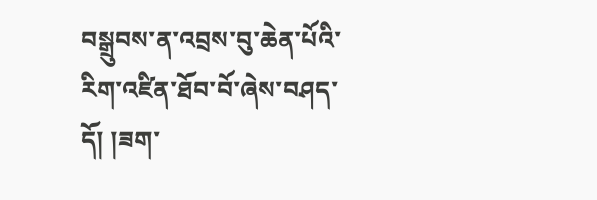བསྒྲུབས་ན་འབྲས་བུ་ཆེན་པོའི་རིག་འཛིན་ཐོབ་བོ་ཞེས་བཤད་དོ། །ཟག་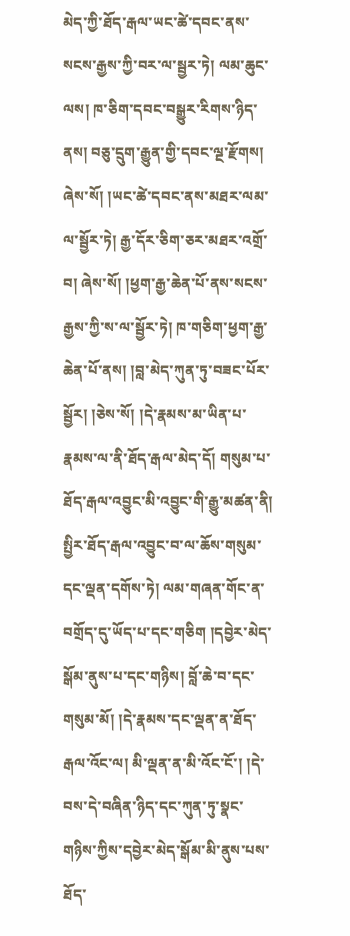མེད་ཀྱི་ཐོད་རྒལ་ཡང་ཚེ་དབང་ནས་སངས་རྒྱས་ཀྱི་བར་ལ་སྦྱར་ཏེ། ལམ་ཆུང་ལས། ཁ་ཅིག་དབང་བསྒྱུར་རིགས་ཉིད་ནས། བཅུ་དྲུག་རྒྱུན་གྱི་དབང་ལྔ་རྫོགས། ཞེས་སོ། །ཡང་ཚེ་དབང་ནས་མཐར་ལམ་ལ་སྦྱོར་ཏེ། རྒྱ་དོར་ཅིག་ཅར་མཐར་འགྲོ་བ། ཞེས་སོ། །ཕྱག་རྒྱ་ཆེན་པོ་ནས་སངས་རྒྱས་ཀྱི་ས་ལ་སྦྱོར་ཏེ། ཁ་གཅིག་ཕྱག་རྒྱ་ཆེན་པོ་ནས། །བླ་མེད་ཀུན་ཏུ་བཟང་པོར་སྦྱོར། །ཅེས་སོ། །དེ་རྣམས་མ་ཡིན་པ་རྣམས་ལ་ནི་ཐོད་རྒལ་མེད་དོ། གསུམ་པ་ཐོད་རྒལ་འབྱུང་མི་འབྱུང་གི་རྒྱུ་མཚན་ནི། སྤྱིར་ཐོད་རྒལ་འབྱུང་བ་ལ་ཆོས་གསུམ་དང་ལྡན་དགོས་ཏེ། ལམ་གཞན་གོང་ན་བགྲོད་དུ་ཡོད་པ་དང་གཅིག །དབྱེར་མེད་སྒོམ་ནུས་པ་དང་གཉིས། བློ་ཆེ་བ་དང་གསུམ་མོ། །དེ་རྣམས་དང་ལྡན་ན་ཐོད་རྒལ་འོང་ལ། མི་ལྡན་ན་མི་འོང་ངོ་། །དེ་བས་དེ་བཞིན་ཉིད་དང་ཀུན་ཏུ་སྣང་གཉིས་ཀྱིས་དབྱེར་མེད་སྒོམ་མི་ནུས་པས་ཐོད་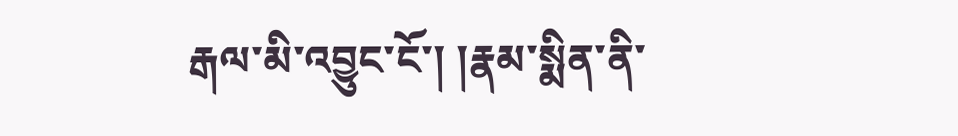རྒལ་མི་འབྱུང་ངོ་། །རྣམ་སྨིན་ནི་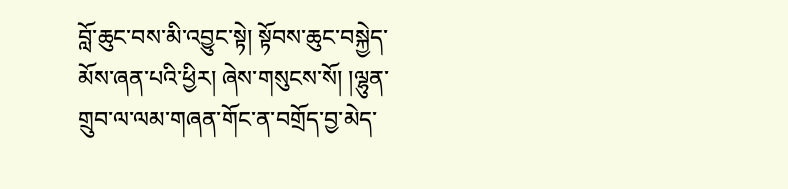བློ་ཆུང་བས་མི་འབྱུང་སྟེ། སྟོབས་ཆུང་བསྐྱེད་མོས་ཞན་པའི་ཕྱིར། ཞེས་གསུངས་སོ། །ལྷུན་གྲུབ་ལ་ལམ་གཞན་གོང་ན་བགྲོད་བྱ་མེད་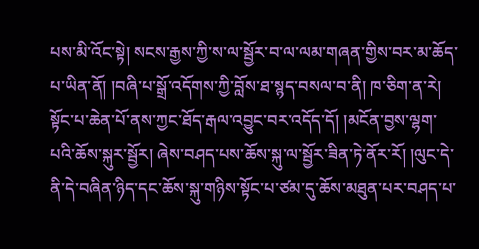པས་མི་འོང་སྟེ། སངས་རྒྱས་ཀྱི་ས་ལ་སྦྱོར་བ་ལ་ལམ་གཞན་གྱིས་བར་མ་ཆོད་པ་ཡིན་ནོ། །བཞི་པ་སྒྲོ་འདོགས་ཀྱི་བློས་ཐ་སྙད་བསལ་བ་ནི། ཁ་ཅིག་ན་རེ། སྟོང་པ་ཆེན་པོ་ནས་ཀྱང་ཐོད་རྒལ་འབྱུང་བར་འདོད་དོ། །མངོན་བྱས་ལྷག་པའི་ཆོས་སྐུར་སྦྱོར། ཞེས་བཤད་པས་ཆོས་སྐུ་ལ་སྦྱོར་ཟིན་ཏེ་ནོར་རོ། །ལུང་དེ་ནི་དེ་བཞིན་ཉིད་དང་ཆོས་སྐུ་གཉིས་སྟོང་པ་ཙམ་དུ་ཆོས་མཐུན་པར་བཤད་པ་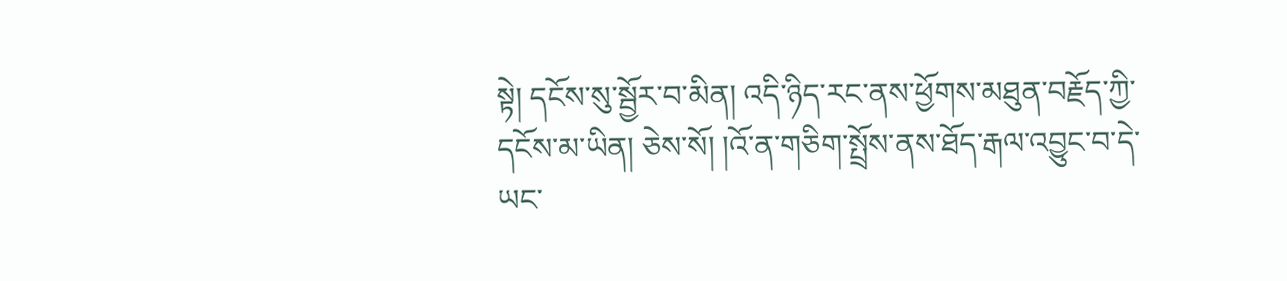སྟེ། དངོས་སུ་སྦྱོར་བ་མིན། འདི་ཉིད་རང་ནས་ཕྱོགས་མཐུན་བརྗོད་ཀྱི་དངོས་མ་ཡིན། ཅེས་སོ། །འོ་ན་གཅིག་སྤྲོས་ནས་ཐོད་རྒལ་འབྱུང་བ་དེ་ཡང་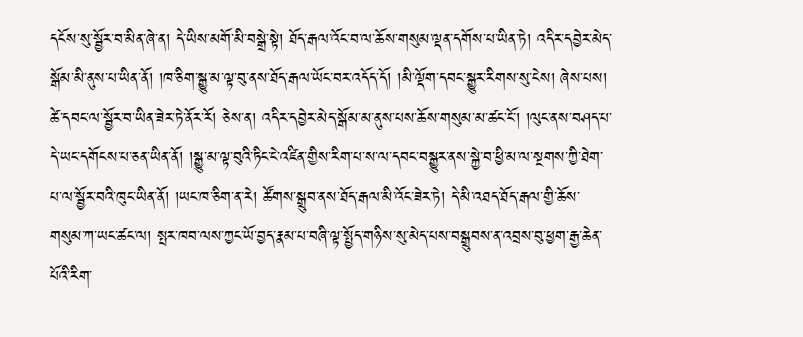དངོས་སུ་སྦྱོར་བ་མིན་ཞེ་ན། དེ་ཡིས་མགོ་མི་བསྒྲེ་སྟེ། ཐོད་རྒལ་འོང་བ་ལ་ཆོས་གསུམ་ལྡན་དགོས་པ་ཡིན་ཏེ། འདིར་དབྱེར་མེད་སྒོམ་མི་ནུས་པ་ཡིན་ནོ། །ཁ་ཅིག་སྒྱུ་མ་ལྟ་བུ་ནས་ཐོད་རྒལ་ཡོང་བར་འདོད་དོ། །མི་ལྡོག་དབང་སྒྱུར་རིགས་སུ་ངེས། ཞེས་པས། ཚེ་དབང་ལ་སྦྱོར་བ་ཡིན་ཟེར་ཏེ་ནོར་རོ། ཅེས་ན། འདིར་དབྱེར་མེད་སྒོམ་མ་ནུས་པས་ཆོས་གསུམ་མ་ཚང་ངོ་། །ལུང་ནས་བཤད་པ་དེ་ཡང་དགོངས་པ་ཅན་ཡིན་ནོ། །སྒྱུ་མ་ལྟ་བུའི་ཏིང་ངེ་འཛིན་གྱིས་རིག་པ་ས་ལ་དབང་བསྒྱུར་ནས་སྐྱེ་བ་ཕྱི་མ་ལ་སྔགས་ཀྱི་ཐེག་པ་ལ་སྦྱོར་བའི་ཁུང་ཡིན་ནོ། །ཡང་ཁ་ཅིག་ན་རེ། ཚོགས་སྒྲུབ་ནས་ཐོད་རྒལ་མི་འོང་ཟེར་ཏེ། དེ་མི་འཐད་ཐོད་རྒལ་གྱི་ཆོས་གསུམ་ཀ་ཡང་ཚང་ལ། སྤར་ཁབ་ལས་ཀྱང་ཡོ་བྱད་རྣམ་པ་བཞི་ལྟ་སྤྱོད་གཉིས་སུ་མེད་པས་བསྒྲུབས་ན་འབྲས་བུ་ཕྱག་རྒྱ་ཆེན་པོའི་རིག་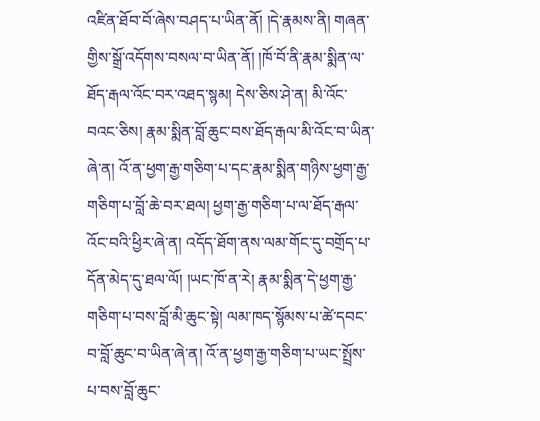འཛིན་ཐོབ་བོ་ཞེས་བཤད་པ་ཡིན་ནོ། །དེ་རྣམས་ནི། གཞན་གྱིས་སྒྲོ་འདོགས་བསལ་བ་ཡིན་ནོ། །ཁོ་བོ་ནི་རྣམ་སྨིན་ལ་ཐོད་རྒལ་འོང་བར་འཐད་སྙམ། དེས་ཅིས་ཤེ་ན། མི་འོང་བའང་ཅིས། རྣམ་སྨིན་བློ་ཆུང་བས་ཐོད་རྒལ་མི་འོང་བ་ཡིན་ཞེ་ན། འོ་ན་ཕྱག་རྒྱ་གཅིག་པ་དང་རྣམ་སྨིན་གཉིས་ཕྱག་རྒྱ་གཅིག་པ་བློ་ཆེ་བར་ཐལ། ཕྱག་རྒྱ་གཅིག་པ་ལ་ཐོད་རྒལ་འོང་བའི་ཕྱིར་ཞེ་ན། འདོད་ཐོག་ནས་ལམ་གོང་དུ་བགྲོད་པ་དོན་མེད་དུ་ཐལ་ལོ། །ཡང་ཁོ་ན་རེ། རྣམ་སྨིན་དེ་ཕྱག་རྒྱ་གཅིག་པ་བས་བློ་མི་ཆུང་སྟེ། ལམ་ཁད་སྙོམས་པ་ཚེ་དབང་བ་བློ་ཆུང་བ་ཡིན་ཞེ་ན། འོ་ན་ཕྱག་རྒྱ་གཅིག་པ་ཡང་སྤྲོས་པ་བས་བློ་ཆུང་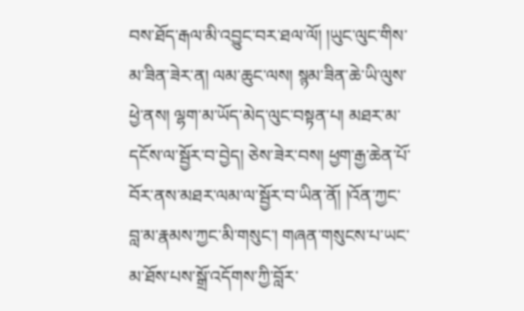བས་ཐོད་རྒལ་མི་འབྱུང་བར་ཐལ་ལོ། །ཡུང་ལུང་གིས་མ་ཟིན་ཟེར་ན། ལམ་ཆུང་ལས། སྙམ་ཟིན་ཆེ་ཡི་ལུས་ཕྱེ་ནས། ལྷག་མ་ཡོད་མེད་ལུང་བསྟན་པ། མཐར་མ་དངོས་ལ་སྦྱོར་བ་བྱེད། ཅེས་ཟེར་བས། ཕྱག་རྒྱ་ཆེན་པོ་བོར་ནས་མཐར་ལམ་ལ་སྦྱོར་བ་ཡིན་ནོ། །འོན་ཀྱང་བླ་མ་རྣམས་ཀྱང་མི་གསུང་། གཞན་གསུངས་པ་ཡང་མ་ཐོས་པས་སྒྲོ་འདོགས་ཀྱི་བློར་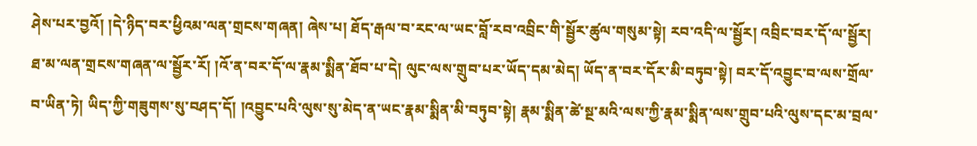ཤེས་པར་བྱའོ། །དེ་ཉིད་བར་ཕྱིའམ་ལན་གྲངས་གཞན། ཞེས་པ། ཐོད་རྒལ་བ་རང་ལ་ཡང་བློ་རབ་འབྲིང་གི་སྦྱོར་ཚུལ་གསུམ་སྟེ། རབ་འདི་ལ་སྦྱོར། འབྲིང་བར་དོ་ལ་སྦྱོར། ཐ་མ་ལན་གྲངས་གཞན་ལ་སྦྱོར་རོ། །འོ་ན་བར་དོ་ལ་རྣམ་སྨིན་ཐོབ་པ་དེ། ལུང་ལས་གྲུབ་པར་ཡོད་དམ་མེད། ཡོད་ན་བར་དོར་མི་བཏུབ་སྟེ། བར་དོ་འབྱུང་བ་ལས་གྲོལ་བ་ཡིན་ཏེ། ཡིད་ཀྱི་གཟུགས་སུ་བཤད་དོ། །འབྱུང་པའི་ལུས་སུ་མེད་ན་ཡང་རྣམ་སྨིན་མི་བཏུབ་སྟེ། རྣམ་སྨིན་ཚེ་སྔ་མའི་ལས་ཀྱི་རྣམ་སྨིན་ལས་གྲུབ་པའི་ལུས་དང་མ་བྲལ་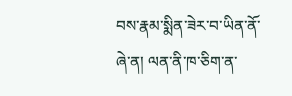བས་རྣམ་སྨིན་ཟེར་བ་ཡིན་ནོ་ཞེ་ན། ལན་ནི་ཁ་ཅིག་ན་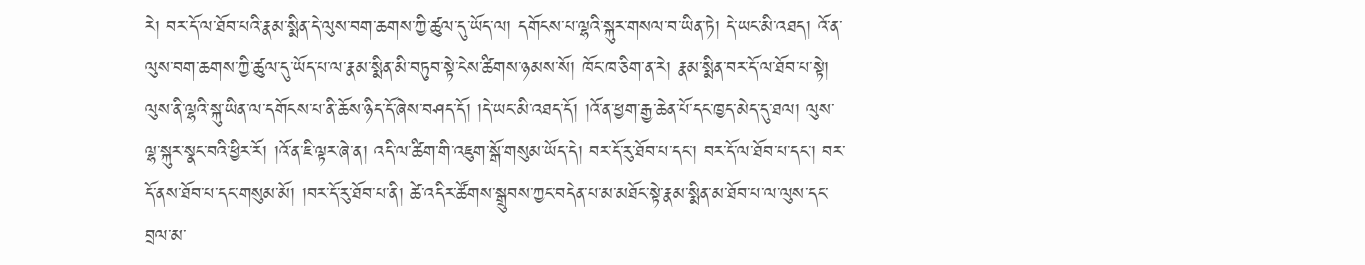རེ། བར་དོ་ལ་ཐོབ་པའི་རྣམ་སྨིན་དེ་ལུས་བག་ཆགས་ཀྱི་ཚུལ་དུ་ཡོད་ལ། དགོངས་པ་ལྷའི་སྐུར་གསལ་བ་ཡིན་ཏེ། དེ་ཡང་མི་འཐད། འོ་ན་ལུས་བག་ཆགས་ཀྱི་ཚུལ་དུ་ཡོད་པ་ལ་རྣམ་སྨིན་མི་བཏུབ་སྟེ་ངེས་ཚིགས་ཉམས་སོ། ཁོང་ཁ་ཅིག་ན་རེ། རྣམ་སྨིན་བར་དོ་ལ་ཐོབ་པ་སྟེ། ལུས་ནི་ལྷའི་སྐུ་ཡིན་ལ་དགོངས་པ་ནི་ཆོས་ཉིད་དོ་ཞེས་བཤད་དོ། །དེ་ཡང་མི་འཐད་དོ། །འོ་ན་ཕྱག་རྒྱ་ཆེན་པོ་དང་ཁྱད་མེད་དུ་ཐལ། ལུས་ལྷ་སྐུར་སྣང་བའི་ཕྱིར་རོ། །འོ་ན་ཇི་ལྟར་ཞེ་ན། འདི་ལ་ཚིག་གི་འཇུག་སྒོ་གསུམ་ཡོད་དེ། བར་དོ་རུ་ཐོབ་པ་དང་། བར་དོ་ལ་ཐོབ་པ་དང་། བར་དོ་ནས་ཐོབ་པ་དང་གསུམ་མོ། །བར་དོ་རུ་ཐོབ་པ་ནི། ཚེ་འདིར་ཚོགས་སྒྲུབས་ཀྱང་བདེན་པ་མ་མཐོང་སྟེ་རྣམ་སྨིན་མ་ཐོབ་པ་ལ་ལུས་དང་བྲལ་མ་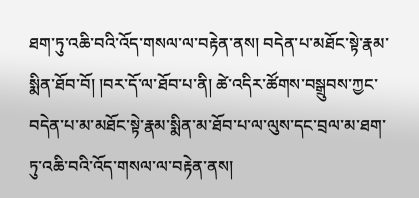ཐག་ཏུ་འཆི་བའི་འོད་གསལ་ལ་བརྟེན་ནས། བདེན་པ་མཐོང་སྟེ་རྣམ་སྨིན་ཐོབ་བོ། །བར་དོ་ལ་ཐོབ་པ་ནི། ཚེ་འདིར་ཚོགས་བསྒྲུབས་ཀྱང་བདེན་པ་མ་མཐོང་སྟེ་རྣམ་སྨིན་མ་ཐོབ་པ་ལ་ལུས་དང་བྲལ་མ་ཐག་ཏུ་འཆི་བའི་འོད་གསལ་ལ་བརྟེན་ནས།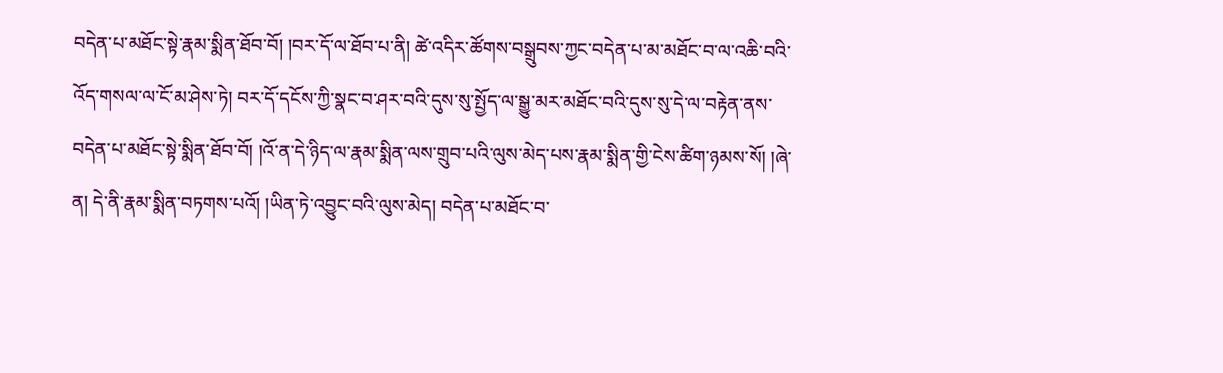བདེན་པ་མཐོང་སྟེ་རྣམ་སྨིན་ཐོབ་བོ། །བར་དོ་ལ་ཐོབ་པ་ནི། ཚེ་འདིར་ཚོགས་བསྒྲུབས་ཀྱང་བདེན་པ་མ་མཐོང་བ་ལ་འཆི་བའི་འོད་གསལ་ལ་ངོ་མ་ཤེས་ཏེ། བར་དོ་དངོས་ཀྱི་སྣང་བ་ཤར་བའི་དུས་སུ་སྤྱོད་ལ་སྒྱུ་མར་མཐོང་བའི་དུས་སུ་དེ་ལ་བརྟེན་ནས་བདེན་པ་མཐོང་སྟེ་སྨིན་ཐོབ་བོ། །འོ་ན་དེ་ཉིད་ལ་རྣམ་སྨིན་ལས་གྲུབ་པའི་ལུས་མེད་པས་རྣམ་སྨིན་གྱི་ངེས་ཚིག་ཉམས་སོ། །ཞེ་ན། དེ་ནི་རྣམ་སྨིན་བཏགས་པའོ། །ཡིན་ཏེ་འབྱུང་བའི་ལུས་མེད། བདེན་པ་མཐོང་བ་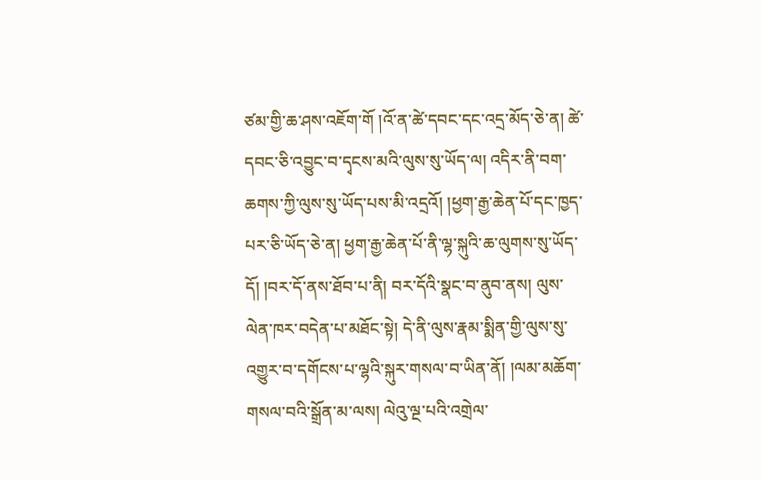ཙམ་གྱི་ཆ་ཤས་འཇོག་གོ །འོ་ན་ཚེ་དབང་དང་འདྲ་མོད་ཅེ་ན། ཚེ་དབང་ཅི་འབྱུང་བ་དྭངས་མའི་ལུས་སུ་ཡོད་ལ། འདིར་ནི་བག་ཆགས་ཀྱི་ལུས་སུ་ཡོད་པས་མི་འདྲའོ། །ཕྱག་རྒྱ་ཆེན་པོ་དང་ཁྱད་པར་ཅི་ཡོད་ཅེ་ན། ཕྱག་རྒྱ་ཆེན་པོ་ནི་ལྷ་སྐུའི་ཆ་ལུགས་སུ་ཡོད་དོ། །བར་དོ་ནས་ཐོབ་པ་ནི། བར་དོའི་སྣང་བ་ནུབ་ནས། ལུས་ལེན་ཁར་བདེན་པ་མཐོང་སྟེ། དེ་ནི་ལུས་རྣམ་སྨིན་གྱི་ལུས་སུ་འགྱུར་བ་དགོངས་པ་ལྷའི་སྐུར་གསལ་བ་ཡིན་ནོ། །ལམ་མཆོག་གསལ་བའི་སྒྲོན་མ་ལས། ལེའུ་ལྔ་པའི་འགྲེལ་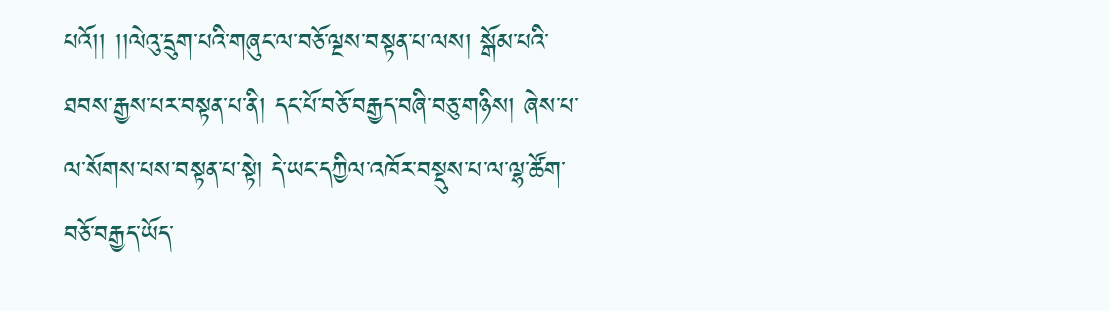པའོ།། །།ལེའུ་དྲུག་པའི་གཞུང་ལ་བཅོ་ལྔས་བསྟན་པ་ལས། སྒོམ་པའི་ཐབས་རྒྱས་པར་བསྟན་པ་ནི། དང་པོ་བཅོ་བརྒྱད་བཞི་བཅུ་གཉིས། ཞེས་པ་ལ་སོགས་པས་བསྟན་པ་སྟེ། དེ་ཡང་དཀྱིལ་འཁོར་བསྡུས་པ་ལ་ལྷ་ཚོག་བཅོ་བརྒྱད་ཡོད་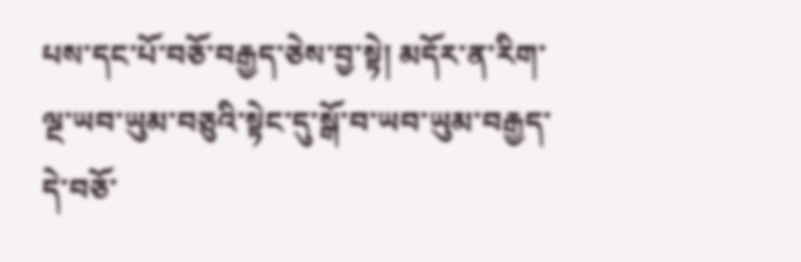པས་དང་པོ་བཅོ་བརྒྱད་ཅེས་བྱ་སྟེ། མདོར་ན་རིག་ལྔ་ཡབ་ཡུམ་བཅུའི་སྟེང་དུ་སྒོ་བ་ཡབ་ཡུམ་བརྒྱད་དེ་བཅོ་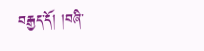བརྒྱད་དོ། །བཞི་